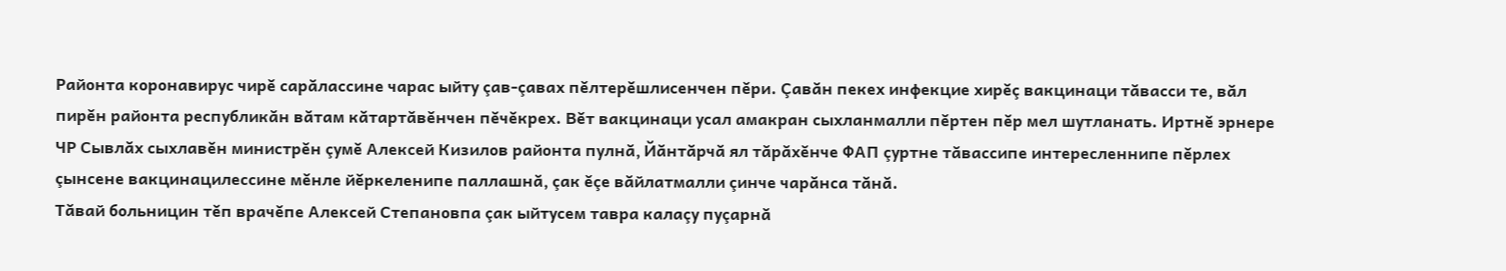Районта коронавирус чирĕ сарăлассине чарас ыйту çав-çавах пĕлтерĕшлисенчен пĕри. Çавăн пекех инфекцие хирĕç вакцинаци тăвасси те, вăл пирĕн районта республикăн вăтам кăтартăвĕнчен пĕчĕкрех. Вĕт вакцинаци усал амакран сыхланмалли пĕртен пĕр мел шутланать. Иртнĕ эрнере ЧР Сывлăх сыхлавĕн министрĕн çумĕ Алексей Кизилов районта пулнă, Йăнтăрчă ял тăрăхĕнче ФАП çуртне тăвассипе интересленнипе пĕрлех çынсене вакцинацилессине мĕнле йĕркеленипе паллашнă, çак ĕçе вăйлатмалли çинче чарăнса тăнă.
Тăвай больницин тĕп врачĕпе Алексей Степановпа çак ыйтусем тавра калаçу пуçарнă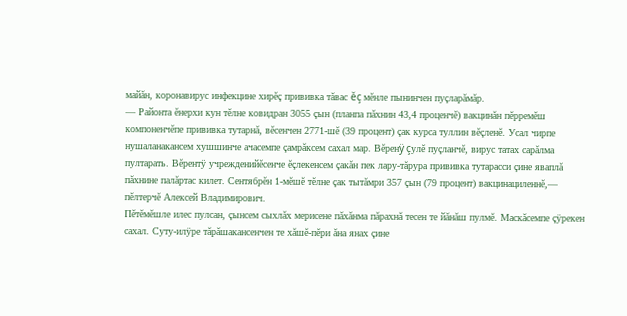майăн, коронавирус инфекцине хирĕç прививка тăвас ĕç мĕнле пынинчен пуçларăмăр.
— Районта ĕнерхи кун тĕлне ковидран 3055 çын (планпа пăхнин 43,4 проценчĕ) вакцинăн пĕрремĕш компоненчĕпе прививка тутарнă, вĕсенчен 2771-шĕ (39 процент) çак курса туллин вĕçленĕ. Усал чирпе нушаланакансем хушшинче ачасемпе çамрăксем сахал мар. Вĕренÿ çулĕ пуçланчĕ, вирус татах сарăлма пултарать. Вĕрентÿ учрежденийĕсенче ĕçлекенсем çакăн пек лару-тăрура прививка тутарасси çине яваплă пăхнине палăртас килет. Сентябрĕн 1-мĕшĕ тĕлне çак тытăмри 357 çын (79 процент) вакцинациленнĕ,— пĕлтерчĕ Алексей Владимирович.
Пĕтĕмĕшле илес пулсан, çынсем сыхлăх мерисене пăхăнма пăрахнă тесен те йăнăш пулмĕ. Маскăсемпе çÿрекен сахал. Суту-илÿре тăрăшакансенчен те хăшĕ-пĕри ăна янах çине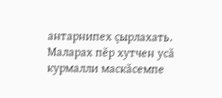антарнипех çырлахать. Маларах пĕр хутчен усă курмалли маскăсемпе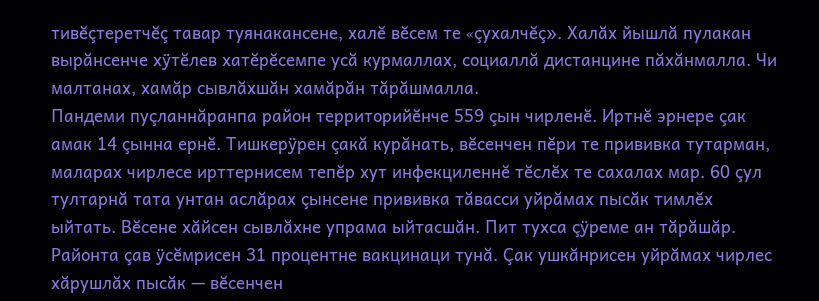тивĕçтеретчĕç тавар туянакансене, халĕ вĕсем те «çухалчĕç». Халăх йышлă пулакан вырăнсенче хÿтĕлев хатĕрĕсемпе усă курмаллах, социаллă дистанцине пăхăнмалла. Чи малтанах, хамăр сывлăхшăн хамăрăн тăрăшмалла.
Пандеми пуçланнăранпа район территорийĕнче 559 çын чирленĕ. Иртнĕ эрнере çак амак 14 çынна ернĕ. Тишкерÿрен çакă курăнать, вĕсенчен пĕри те прививка тутарман, маларах чирлесе ирттернисем тепĕр хут инфекциленнĕ тĕслĕх те сахалах мар. 60 çул тултарнă тата унтан аслăрах çынсене прививка тăвасси уйрăмах пысăк тимлĕх ыйтать. Вĕсене хăйсен сывлăхне упрама ыйтасшăн. Пит тухса çÿреме ан тăрăшăр. Районта çав ÿсĕмрисен 31 процентне вакцинаци тунă. Çак ушкăнрисен уйрăмах чирлес хăрушлăх пысăк — вĕсенчен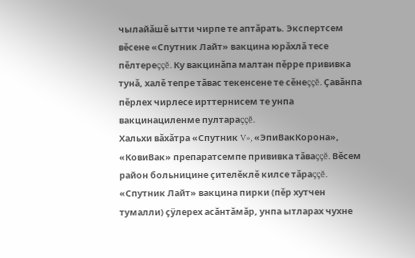чылайăшĕ ытти чирпе те аптăрать. Экспертсем вĕсене «Спутник Лайт» вакцина юрăхлă тесе пĕлтереççĕ. Ку вакцинăпа малтан пĕрре прививка тунă, халĕ тепре тăвас текенсене те сĕнеççĕ. Çавăнпа пĕрлех чирлесе ирттернисем те унпа вакцинациленме пултараççĕ.
Хальхи вăхăтра «Спутник V», «ЭпиВакКорона», «КовиВак» препаратсемпе прививка тăваççĕ. Вĕсем район больницине çителĕклĕ килсе тăраççĕ. «Спутник Лайт» вакцина пирки (пĕр хутчен тумалли) çÿлерех асăнтăмăр, унпа ытларах чухне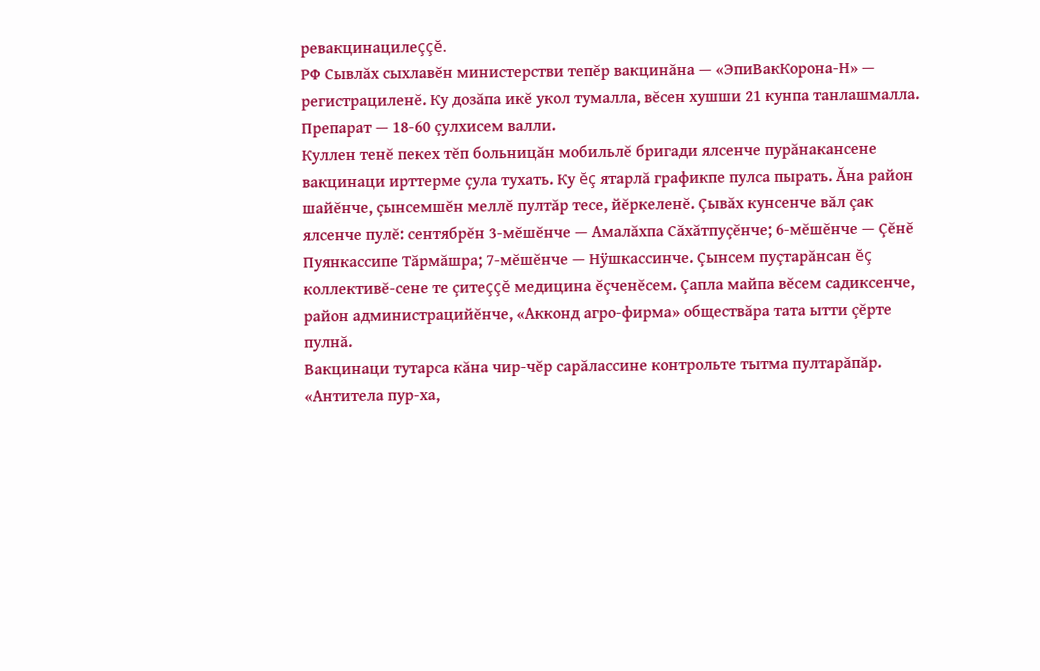ревакцинацилеççĕ.
РФ Сывлăх сыхлавĕн министерстви тепĕр вакцинăна — «ЭпиВакКорона-Н» — регистрациленĕ. Ку дозăпа икĕ укол тумалла, вĕсен хушши 21 кунпа танлашмалла. Препарат — 18-60 çулхисем валли.
Куллен тенĕ пекех тĕп больницăн мобильлĕ бригади ялсенче пурăнакансене вакцинаци ирттерме çула тухать. Ку ĕç ятарлă графикпе пулса пырать. Ăна район шайĕнче, çынсемшĕн меллĕ пултăр тесе, йĕркеленĕ. Çывăх кунсенче вăл çак ялсенче пулĕ: сентябрĕн 3-мĕшĕнче — Амалăхпа Сăхăтпуçĕнче; 6-мĕшĕнче — Çĕнĕ Пуянкассипе Тăрмăшра; 7-мĕшĕнче — Нÿшкассинче. Çынсем пуçтарăнсан ĕç коллективĕ-сене те çитеççĕ медицина ĕçченĕсем. Çапла майпа вĕсем садиксенче, район администрацийĕнче, «Акконд агро-фирма» обществăра тата ытти çĕрте пулнă.
Вакцинаци тутарса кăна чир-чĕр сарăлассине контрольте тытма пултарăпăр. «Антитела пур-ха,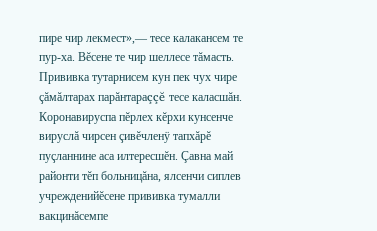пире чир лекмест»,— тесе калакансем те пур-ха. Вĕсене те чир шеллесе тăмасть. Прививка тутарнисем кун пек чух чире çăмăлтарах парăнтараççĕ тесе каласшăн. Коронавируспа пĕрлех кĕрхи кунсенче вируслă чирсен çивĕчленÿ тапхăрĕ пуçланнине аса илтересшĕн. Çавна май районти тĕп больницăна, ялсенчи сиплев учрежденийĕсене прививка тумалли вакцинăсемпе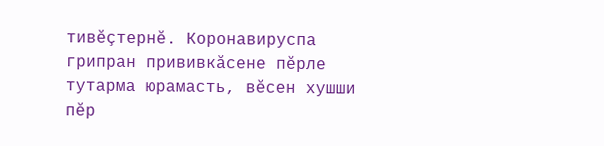тивĕçтернĕ. Коронавируспа грипран прививкăсене пĕрле тутарма юрамасть, вĕсен хушши пĕр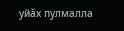уйăх пулмалла